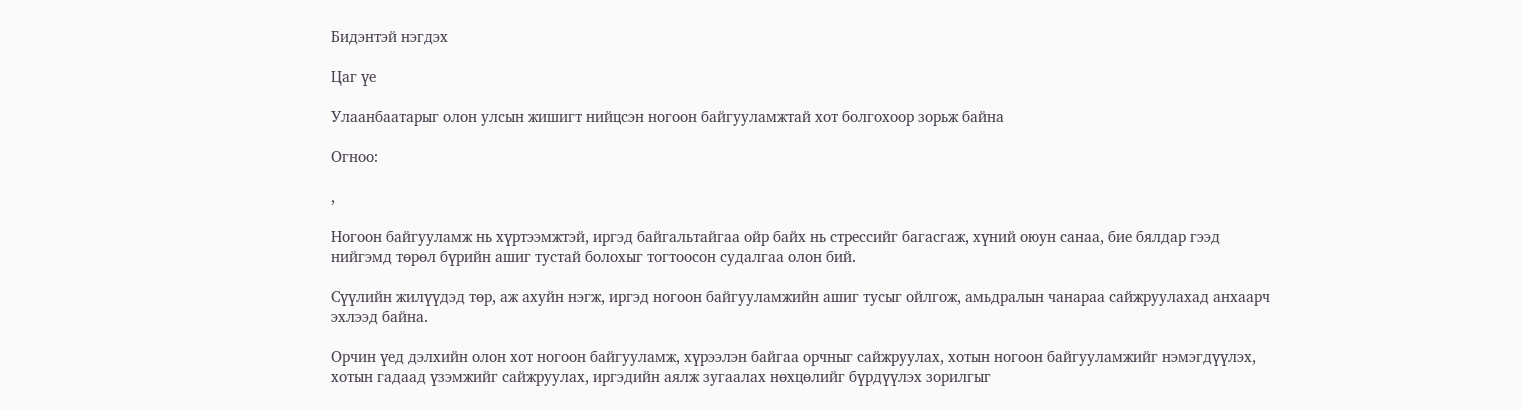Бидэнтэй нэгдэх

Цаг үе

Улаанбаатарыг олон улсын жишигт нийцсэн ногоон байгууламжтай хот болгохоор зорьж байна

Огноо:

,

Ногоон байгууламж нь хүртээмжтэй, иргэд байгальтайгаа ойр байх нь стрессийг багасгаж, хүний оюун санаа, бие бялдар гээд нийгэмд төрөл бүрийн ашиг тустай болохыг тогтоосон судалгаа олон бий.

Сүүлийн жилүүдэд төр, аж ахуйн нэгж, иргэд ногоон байгууламжийн ашиг тусыг ойлгож, амьдралын чанараа сайжруулахад анхаарч эхлээд байна.

Орчин үед дэлхийн олон хот ногоон байгууламж, хүрээлэн байгаа орчныг сайжруулах, хотын ногоон байгууламжийг нэмэгдүүлэх, хотын гадаад үзэмжийг сайжруулах, иргэдийн аялж зугаалах нөхцөлийг бүрдүүлэх зорилгыг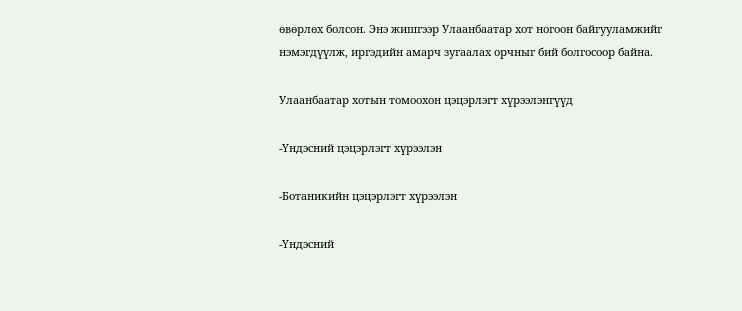өвөрлөх болсон. Энэ жишгээр Улаанбаатар хот ногоон байгууламжийг нэмэгдүүлж, иргэдийн амарч зугаалах орчныг бий болгосоор байна.

Улаанбаатар хотын томоохон цэцэрлэгт хүрээлэнгүүд

-Үндэсний цэцэрлэгт хүрээлэн

-Ботаникийн цэцэрлэгт хүрээлэн

-Үндэсний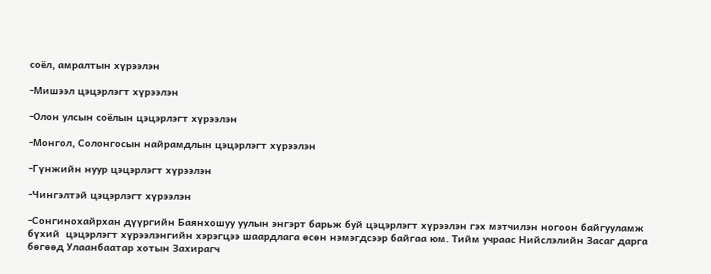соёл, амралтын хүрээлэн

-Мишээл цэцэрлэгт хүрээлэн

-Олон улсын соёлын цэцэрлэгт хүрээлэн

-Монгол, Солонгосын найрамдлын цэцэрлэгт хүрээлэн

-Гүнжийн нуур цэцэрлэгт хүрээлэн

-Чингэлтэй цэцэрлэгт хүрээлэн

-Сонгинохайрхан дүүргийн Баянхошуу уулын энгэрт барьж буй цэцэрлэгт хүрээлэн гэх мэтчилэн ногоон байгууламж бүхий  цэцэрлэгт хүрээлэнгийн хэрэгцээ шаардлага өсөн нэмэгдсээр байгаа юм. Тийм учраас Нийслэлийн Засаг дарга бөгөөд Улаанбаатар хотын Захирагч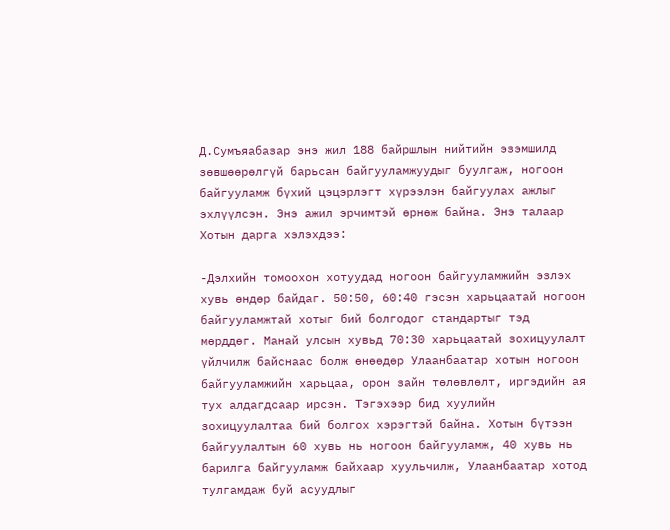Д.Сумъяабазар энэ жил 188 байршлын нийтийн эзэмшилд зөвшөөрөлгүй барьсан байгууламжуудыг буулгаж, ногоон байгууламж бүхий цэцэрлэгт хүрээлэн байгуулах ажлыг эхлүүлсэн. Энэ ажил эрчимтэй өрнөж байна. Энэ талаар Хотын дарга хэлэхдээ:

-Дэлхийн томоохон хотуудад ногоон байгууламжийн эзлэх хувь өндөр байдаг. 50:50, 60:40 гэсэн харьцаатай ногоон байгууламжтай хотыг бий болгодог стандартыг тэд мөрддөг. Манай улсын хувьд 70:30 харьцаатай зохицуулалт үйлчилж байснаас болж өнөөдөр Улаанбаатар хотын ногоон байгууламжийн харьцаа, орон зайн төлөвлөлт, иргэдийн ая тух алдагдсаар ирсэн. Тэгэхээр бид хуулийн зохицуулалтаа бий болгох хэрэгтэй байна. Хотын бүтээн байгуулалтын 60 хувь нь ногоон байгууламж, 40 хувь нь барилга байгууламж байхаар хуульчилж, Улаанбаатар хотод тулгамдаж буй асуудлыг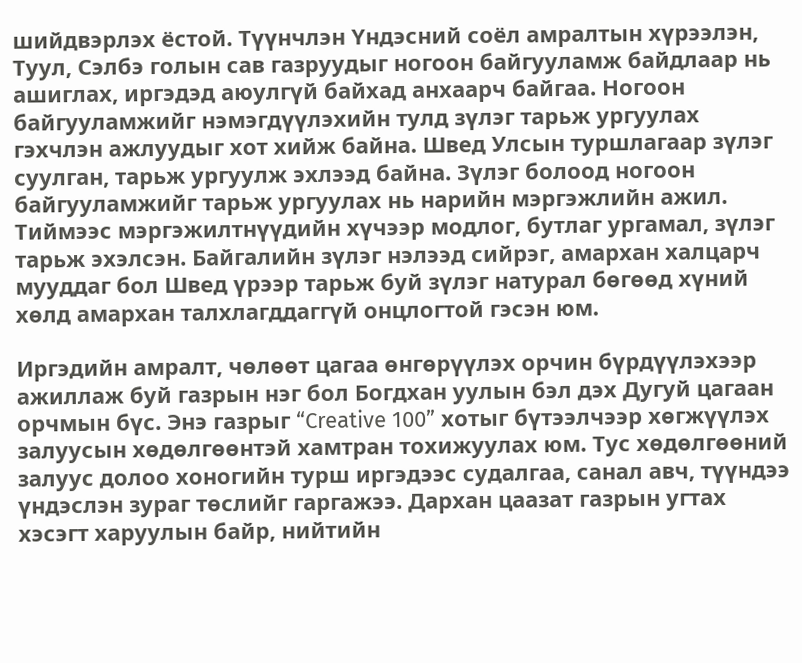шийдвэрлэх ёстой. Түүнчлэн Үндэсний соёл амралтын хүрээлэн, Туул, Сэлбэ голын сав газруудыг ногоон байгууламж байдлаар нь ашиглах, иргэдэд аюулгүй байхад анхаарч байгаа. Ногоон байгууламжийг нэмэгдүүлэхийн тулд зүлэг тарьж ургуулах гэхчлэн ажлуудыг хот хийж байна. Швед Улсын туршлагаар зүлэг   суулган, тарьж ургуулж эхлээд байна. Зүлэг болоод ногоон байгууламжийг тарьж ургуулах нь нарийн мэргэжлийн ажил. Тиймээс мэргэжилтнүүдийн хүчээр модлог, бутлаг ургамал, зүлэг тарьж эхэлсэн. Байгалийн зүлэг нэлээд сийрэг, амархан халцарч мууддаг бол Швед үрээр тарьж буй зүлэг натурал бөгөөд хүний хөлд амархан талхлагддаггүй онцлогтой гэсэн юм.

Иргэдийн амралт, чөлөөт цагаа өнгөрүүлэх орчин бүрдүүлэхээр ажиллаж буй газрын нэг бол Богдхан уулын бэл дэх Дугуй цагаан орчмын бүс. Энэ газрыг “Creative 100” хотыг бүтээлчээр хөгжүүлэх залуусын хөдөлгөөнтэй хамтран тохижуулах юм. Тус хөдөлгөөний залуус долоо хоногийн турш иргэдээс судалгаа, санал авч, түүндээ үндэслэн зураг төслийг гаргажээ. Дархан цаазат газрын угтах хэсэгт харуулын байр, нийтийн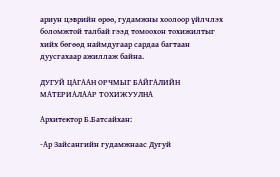ариун цэврийн өрөө, гудамжны хоолоор үйлчлэх боломжтой талбай гээд томоохон тохижилтыг хийх бөгөөд наймдугаар сардаа багтаан дуусгахаар ажиллаж байна.

ДУГУЙ ЦАГААН ОРЧМЫГ БАЙГАЛИЙН МАТЕРИАЛААР ТОХИЖУУЛНА

Архитектор Б.Батсайхан:

-Ар Зайсангийн гудамжнаас Дугуй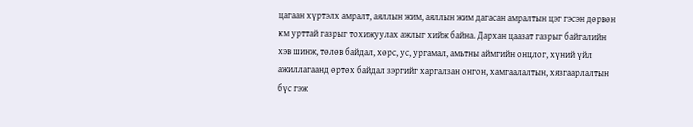цагаан хүртэлх амралт, аяллын жим, аяллын жим дагасан амралтын цэг гэсэн дөрвөн км урттай газрыг тохижуулах ажлыг хийж байна. Дархан цаазат газрыг байгалийн хэв шинж, төлөв байдал, хөрс, ус, ургамал, амьтны аймгийн онцлог, хүний үйл ажиллагаанд өртөх байдал зэргийг харгалзан онгон, хамгаалалтын, хязгаарлалтын бүс гэж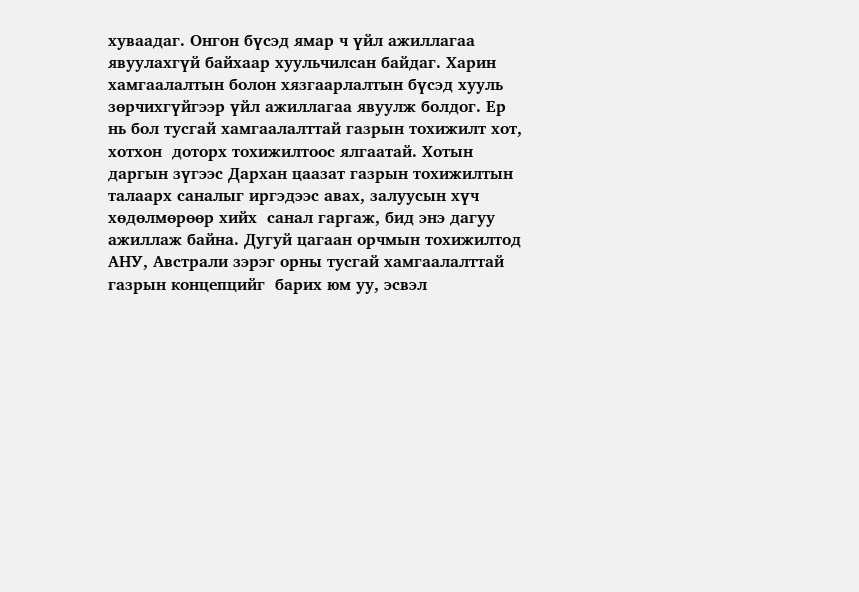хуваадаг. Онгон бүсэд ямар ч үйл ажиллагаа явуулахгүй байхаар хуульчилсан байдаг. Харин хамгаалалтын болон хязгаарлалтын бүсэд хууль зөрчихгүйгээр үйл ажиллагаа явуулж болдог. Ер нь бол тусгай хамгаалалттай газрын тохижилт хот, хотхон  доторх тохижилтоос ялгаатай. Хотын даргын зүгээс Дархан цаазат газрын тохижилтын талаарх саналыг иргэдээс авах, залуусын хүч хөдөлмөрөөр хийх  санал гаргаж, бид энэ дагуу ажиллаж байна. Дугуй цагаан орчмын тохижилтод АНУ, Австрали зэрэг орны тусгай хамгаалалттай газрын концепцийг  барих юм уу, эсвэл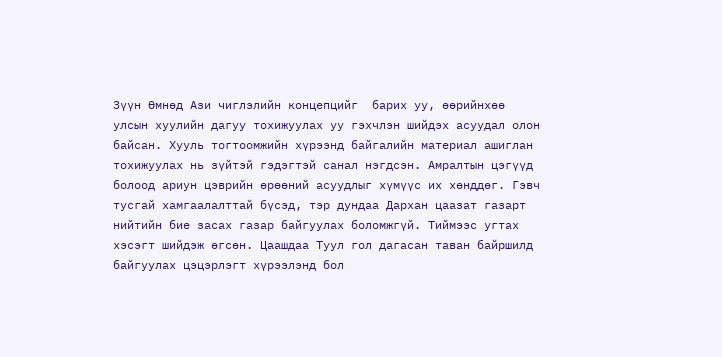Зүүн Өмнөд Ази чиглэлийн концепцийг  барих уу, өөрийнхөө улсын хуулийн дагуу тохижуулах уу гэхчлэн шийдэх асуудал олон байсан. Хууль тогтоомжийн хүрээнд байгалийн материал ашиглан тохижуулах нь зүйтэй гэдэгтэй санал нэгдсэн. Амралтын цэгүүд болоод ариун цэврийн өрөөний асуудлыг хүмүүс их хөнддөг. Гэвч тусгай хамгаалалттай бүсэд, тэр дундаа Дархан цаазат газарт нийтийн бие засах газар байгуулах боломжгүй. Тиймээс угтах хэсэгт шийдэж өгсөн. Цаашдаа Туул гол дагасан таван байршилд байгуулах цэцэрлэгт хүрээлэнд бол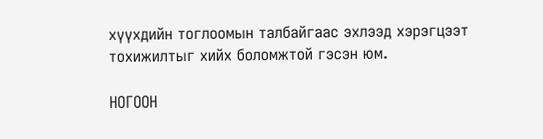хүүхдийн тоглоомын талбайгаас эхлээд хэрэгцээт тохижилтыг хийх боломжтой гэсэн юм.

НОГООН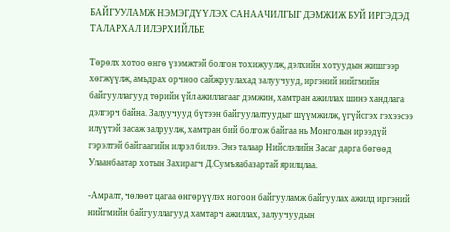БАЙГУУЛАМЖ НЭМЭГДҮҮЛЭХ САНААЧИЛГЫГ ДЭМЖИЖ БУЙ ИРГЭДЭД ТАЛАРХАЛ ИЛЭРХИЙЛЬЕ

Төрөлх хотоо өнгө үзэмжтэй болгон тохижуулж, дэлхийн хотуудын жишгээр хөгжүүлж, амьдрах орчноо сайжруулахад залуучууд, иргэний нийгмийн байгууллагууд төрийн үйл ажиллагааг дэмжин, хамтран ажиллах шинэ хандлага дэлгэрч байна. Залуучууд бүтээн байгуулалтуудыг шүүмжилж, үгүйсгэх гэхээсээ илүүтэй засаж залруулж, хамтран бий болгож байгаа нь Монголын ирээдүй гэрэлтэй байгаагийн илрэл билээ. Энэ талаар Нийслэлийн Засаг дарга бөгөөд Улаанбаатар хотын Захирагч Д.Сумъяабазартай ярилцлаа.

-Амралт, чөлөөт цагаа өнгөрүүлэх ногоон байгууламж байгуулах ажилд иргэний нийгмийн байгууллагууд хамтарч ажиллах, залуучуудын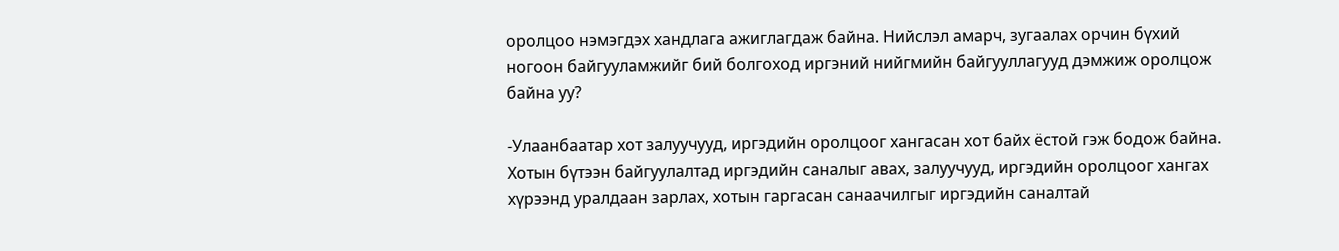оролцоо нэмэгдэх хандлага ажиглагдаж байна. Нийслэл амарч, зугаалах орчин бүхий ногоон байгууламжийг бий болгоход иргэний нийгмийн байгууллагууд дэмжиж оролцож байна уу?

-Улаанбаатар хот залуучууд, иргэдийн оролцоог хангасан хот байх ёстой гэж бодож байна. Хотын бүтээн байгуулалтад иргэдийн саналыг авах, залуучууд, иргэдийн оролцоог хангах хүрээнд уралдаан зарлах, хотын гаргасан санаачилгыг иргэдийн саналтай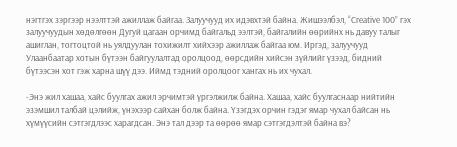нэгтгэх зэргээр нээлттэй ажиллаж байгаа. Залуучууд их идэвхтэй байна. Жишээлбэл, “Creative 100” гэх залуучуудын хөдөлгөөн Дугуй цагаан орчимд байгальд ээлтэй, байгалийн өөрийнх нь давуу талыг ашиглан, тогтоцтой нь уялдуулан тохижилт хийхээр ажиллаж байгаа юм. Иргэд, залуучууд Улаанбаатар хотын бүтээн байгуулалтад оролцоод, өөрсдийн хийсэн зүйлийг үзээд, бидний бүтээсэн хот гэж харна шүү дээ. Иймд тэдний оролцоог хангах нь их чухал.

-Энэ жил хашаа, хайс буулгах ажил эрчимтэй үргэлжилж байна. Хашаа, хайс буулгаснаар нийтийн эзэмшил талбай цэлийж, үнэхээр сайхан болж байна. Үзэгдэх орчин гэдэг ямар чухал байсан нь хүмүүсийн сэтгэгдлээс харагдсан. Энэ тал дээр та өөрөө ямар сэтгэгдэлтэй байна вэ?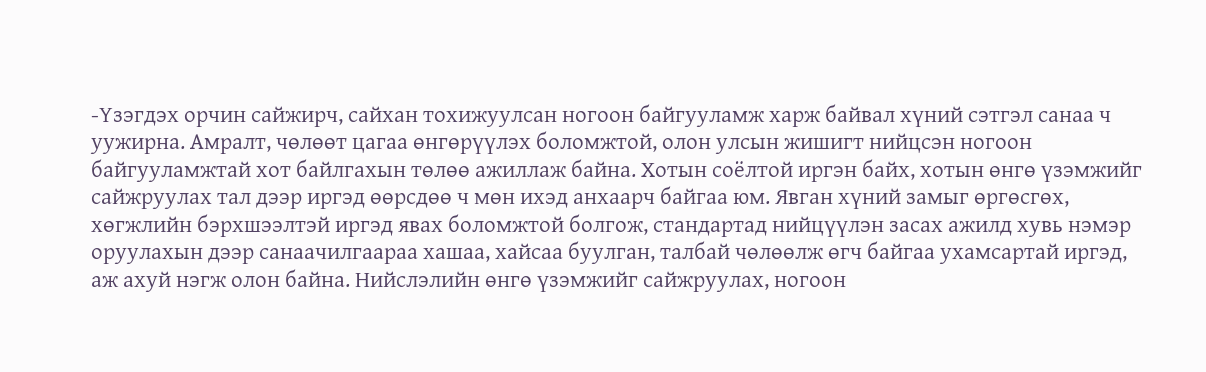-Үзэгдэх орчин сайжирч, сайхан тохижуулсан ногоон байгууламж харж байвал хүний сэтгэл санаа ч уужирна. Амралт, чөлөөт цагаа өнгөрүүлэх боломжтой, олон улсын жишигт нийцсэн ногоон байгууламжтай хот байлгахын төлөө ажиллаж байна. Хотын соёлтой иргэн байх, хотын өнгө үзэмжийг сайжруулах тал дээр иргэд өөрсдөө ч мөн ихэд анхаарч байгаа юм. Явган хүний замыг өргөсгөх, хөгжлийн бэрхшээлтэй иргэд явах боломжтой болгож, стандартад нийцүүлэн засах ажилд хувь нэмэр оруулахын дээр санаачилгаараа хашаа, хайсаа буулган, талбай чөлөөлж өгч байгаа ухамсартай иргэд, аж ахуй нэгж олон байна. Нийслэлийн өнгө үзэмжийг сайжруулах, ногоон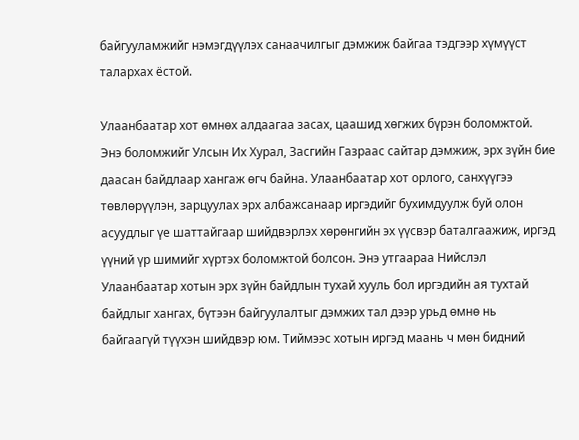байгууламжийг нэмэгдүүлэх санаачилгыг дэмжиж байгаа тэдгээр хүмүүст талархах ёстой.

Улаанбаатар хот өмнөх алдаагаа засах, цаашид хөгжих бүрэн боломжтой. Энэ боломжийг Улсын Их Хурал, Засгийн Газраас сайтар дэмжиж, эрх зүйн бие даасан байдлаар хангаж өгч байна. Улаанбаатар хот орлого, санхүүгээ төвлөрүүлэн, зарцуулах эрх албажсанаар иргэдийг бухимдуулж буй олон асуудлыг үе шаттайгаар шийдвэрлэх хөрөнгийн эх үүсвэр баталгаажиж, иргэд үүний үр шимийг хүртэх боломжтой болсон. Энэ утгаараа Нийслэл Улаанбаатар хотын эрх зүйн байдлын тухай хууль бол иргэдийн ая тухтай байдлыг хангах, бүтээн байгуулалтыг дэмжих тал дээр урьд өмнө нь байгаагүй түүхэн шийдвэр юм. Тиймээс хотын иргэд маань ч мөн бидний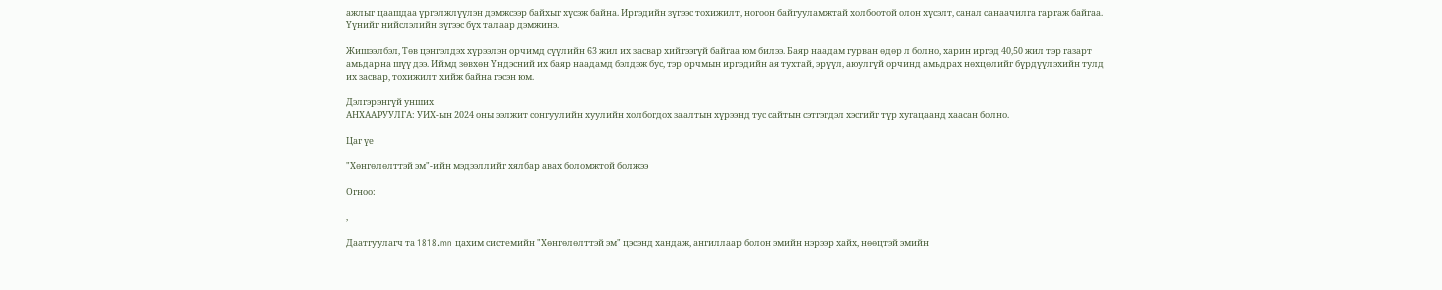ажлыг цаашдаа үргэлжлүүлэн дэмжсээр байхыг хүсэж байна. Иргэдийн зүгээс тохижилт, ногоон байгууламжтай холбоотой олон хүсэлт, санал санаачилга гаргаж байгаа. Үүнийг нийслэлийн зүгээс бүх талаар дэмжинэ.

Жишээлбэл, Төв цэнгэлдэх хүрээлэн орчимд сүүлийн 63 жил их засвар хийгээгүй байгаа юм билээ. Баяр наадам гурван өдөр л болно, харин иргэд 40,50 жил тэр газарт амьдарна шүү дээ. Иймд зөвхөн Үндэсний их баяр наадамд бэлдэж бус, тэр орчмын иргэдийн ая тухтай, эрүүл, аюулгүй орчинд амьдрах нөхцөлийг бүрдүүлэхийн тулд их засвар, тохижилт хийж байна гэсэн юм.

Дэлгэрэнгүй унших
АНХААРУУЛГА: УИХ-ын 2024 оны ээлжит сонгуулийн хуулийн холбогдох заалтын хүрээнд тус сайтын сэтгэгдэл хэсгийг түр хугацаанд хаасан болно.

Цаг үе

"Хөнгөлөлттэй эм"-ийн мэдээллийг хялбар авах боломжтой болжээ

Огноо:

,

Даатгуулагч та 1818.mn цахим системийн "Хөнгөлөлттэй эм" цэсэнд хандаж, ангиллаар болон эмийн нэрээр хайх, нөөцтэй эмийн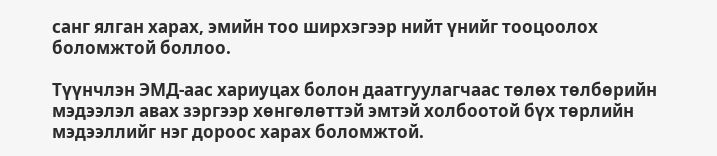санг ялган харах, эмийн тоо ширхэгээр нийт үнийг тооцоолох боломжтой боллоо.

Түүнчлэн ЭМД-аас хариуцах болон даатгуулагчаас төлөх төлбөрийн мэдээлэл авах зэргээр хөнгөлөттэй эмтэй холбоотой бүх төрлийн мэдээллийг нэг дороос харах боломжтой.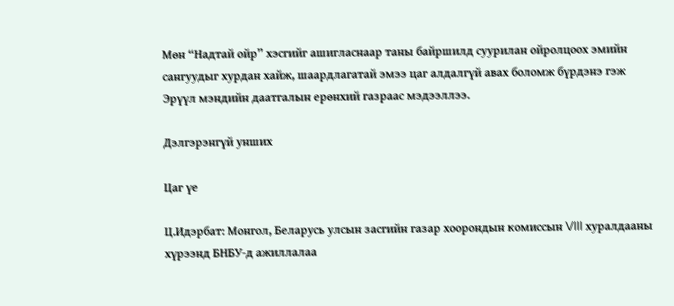Мөн “Надтай ойр” хэсгийг ашигласнаар таны байршилд суурилан ойролцоох эмийн сангуудыг хурдан хайж, шаардлагатай эмээ цаг алдалгүй авах боломж бүрдэнэ гэж Эрүүл мэндийн даатгалын ерөнхий газраас мэдээллээ.

Дэлгэрэнгүй унших

Цаг үе

Ц.Идэрбат: Монгол, Беларусь улсын засгийн газар хоорондын комиссын VIII хуралдааны хүрээнд БНБУ-д ажиллалаа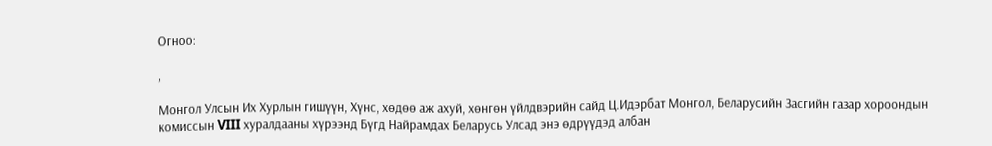Огноо:

,

Монгол Улсын Их Хурлын гишүүн, Хүнс, хөдөө аж ахуй, хөнгөн үйлдвэрийн сайд Ц.Идэрбат Монгол, Беларусийн Засгийн газар хороондын комиссын VIII хуралдааны хүрээнд Бүгд Найрамдах Беларусь Улсад энэ өдрүүдэд албан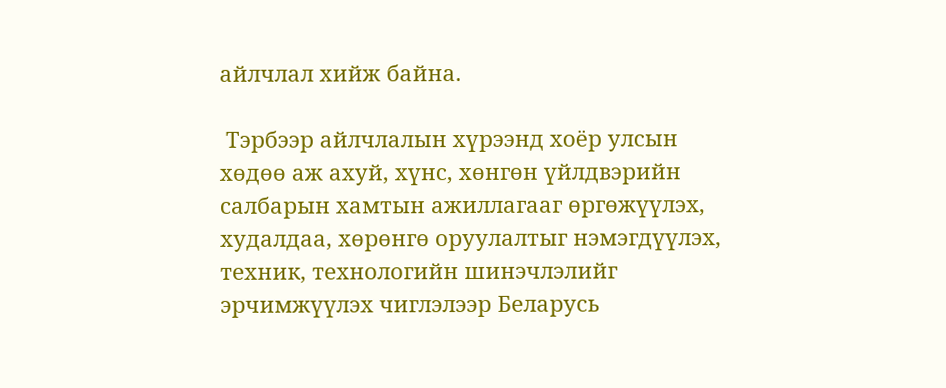айлчлал хийж байна.

 Тэрбээр айлчлалын хүрээнд хоёр улсын хөдөө аж ахуй, хүнс, хөнгөн үйлдвэрийн салбарын хамтын ажиллагааг өргөжүүлэх, худалдаа, хөрөнгө оруулалтыг нэмэгдүүлэх, техник, технологийн шинэчлэлийг эрчимжүүлэх чиглэлээр Беларусь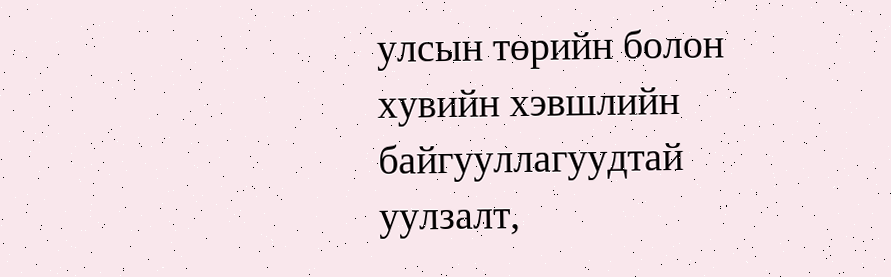улсын төрийн болон хувийн хэвшлийн байгууллагуудтай уулзалт,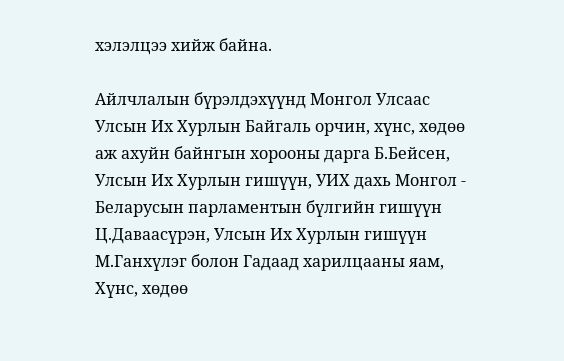хэлэлцээ хийж байна.

Айлчлалын бүрэлдэхүүнд Монгол Улсаас Улсын Их Хурлын Байгаль орчин, хүнс, хөдөө аж ахуйн байнгын хорооны дарга Б.Бейсен, Улсын Их Хурлын гишүүн, УИХ дахь Монгол - Беларусын парламентын бүлгийн гишүүн Ц.Даваасүрэн, Улсын Их Хурлын гишүүн М.Ганхүлэг болон Гадаад харилцааны яам, Хүнс, хөдөө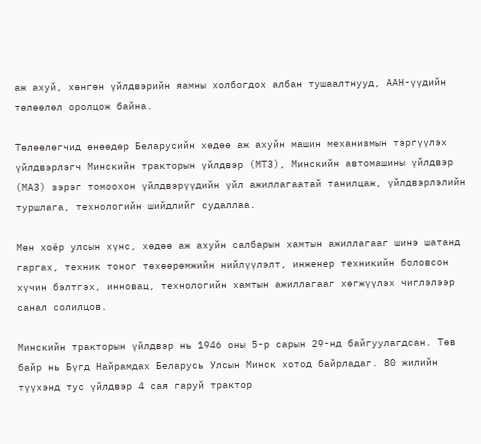аж ахуй, хөнгөн үйлдвэрийн яамны холбогдох албан тушаалтнууд, ААН-үүдийн төлөөлөл оролцож байна.

Төлөөлөгчид өнөөдөр Беларусийн хөдөө аж ахуйн машин механизмын тэргүүлэх үйлдвэрлэгч Минскийн тракторын үйлдвэр (МТЗ), Минскийн автомашины үйлдвэр (МАЗ) зэрэг томоохон үйлдвэрүүдийн үйл ажиллагаатай танилцаж, үйлдвэрлэлийн туршлага, технологийн шийдлийг судаллаа.

Мөн хоёр улсын хүнс, хөдөө аж ахуйн салбарын хамтын ажиллагааг шинэ шатанд гаргах, техник тоног төхөөрөмжийн нийлүүлэлт, инженер техникийн боловсон хүчин бэлтгэх, инновац, технологийн хамтын ажиллагааг хөгжүүлэх чиглэлээр санал солилцов.

Минскийн тракторын үйлдвэр нь 1946 оны 5-р сарын 29-нд байгуулагдсан. Төв байр нь Бүгд Найрамдах Беларусь Улсын Минск хотод байрладаг. 80 жилийн түүхэнд тус үйлдвэр 4 сая гаруй трактор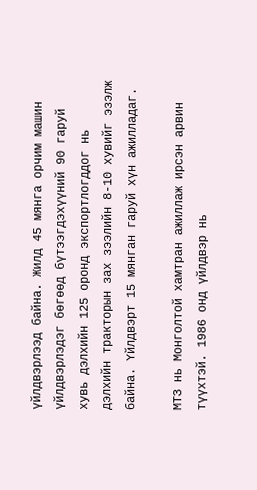үйлдвэрлээд байна. Жилд 45 мянга орчим машин үйлдвэрлэдэг бөгөөд бүтээгдэхүүний 90 гаруй хувь дэлхийн 125 оронд экспортлогддог нь дэлхийн тракторын зах зээлийн 8-10 хувийг эзэлж байна. Үйлдвэрт 15 мянган гаруй хүн ажилладаг.

МТЗ нь Монголтой хамтран ажиллаж ирсэн арвин түүхтэй. 1986 онд үйлдвэр нь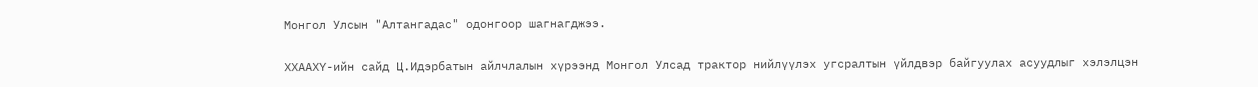Монгол Улсын "Алтангадас" одонгоор шагнагджээ.

ХХААХҮ-ийн сайд Ц.Идэрбатын айлчлалын хүрээнд Монгол Улсад трактор нийлүүлэх угсралтын үйлдвэр байгуулах асуудлыг хэлэлцэн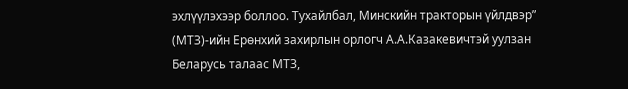эхлүүлэхээр боллоо. Тухайлбал, Минскийн тракторын үйлдвэр” (МТЗ)-ийн Ерөнхий захирлын орлогч А.А.Казакевичтэй уулзан Беларусь талаас МТЗ,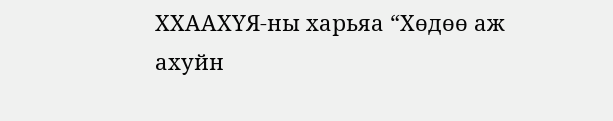ХХААХҮЯ-ны харьяа “Хөдөө аж ахуйн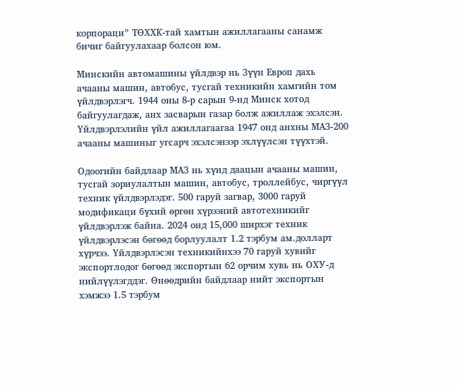корпораци” ТӨХХК-тай хамтын ажиллагааны санамж бичиг байгуулахаар болсон юм.

Минскийн автомашины үйлдвэр нь Зүүн Европ дахь ачааны машин, автобус, тусгай техникийн хамгийн том үйлдвэрлэгч. 1944 оны 8-р сарын 9-нд Минск хотод байгуулагдаж, анх засварын газар болж ажиллаж эхэлсэн. Үйлдвэрлэлийн үйл ажиллагаагаа 1947 онд анхны МАЗ-200 ачааны машиныг угсарч эхэлсэнээр эхлүүлсэн түүхтэй.

Одоогийн байдлаар МАЗ нь хүнд даацын ачааны машин, тусгай зориулалтын машин, автобус, троллейбус, чиргүүл техник үйлдвэрлэдэг. 500 гаруй загвар, 3000 гаруй модификаци бүхий өргөн хүрээний автотехникийг үйлдвэрлэж байна. 2024 онд 15,000 ширхэг техник үйлдвэрлэсэн бөгөөд борлуулалт 1.2 тэрбум ам.долларт хүрчээ. Үйлдвэрлэсэн техникийнхээ 70 гаруй хувийг экспортлодог бөгөөд экспортын 62 орчим хувь нь ОХУ-д нийлүүлэгддэг. Өнөөдрийн байдлаар нийт экспортын хэмжээ 1.5 тэрбум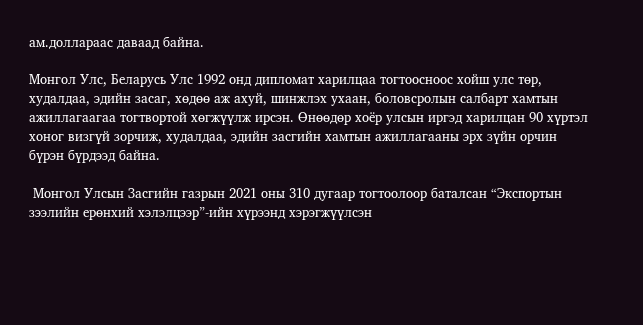ам.доллараас даваад байна.

Монгол Улс, Беларусь Улс 1992 онд дипломат харилцаа тогтоосноос хойш улс төр, худалдаа, эдийн засаг, хөдөө аж ахуй, шинжлэх ухаан, боловсролын салбарт хамтын ажиллагаагаа тогтвортой хөгжүүлж ирсэн. Өнөөдөр хоёр улсын иргэд харилцан 90 хүртэл хоног визгүй зорчиж, худалдаа, эдийн засгийн хамтын ажиллагааны эрх зүйн орчин бүрэн бүрдээд байна.

 Монгол Улсын Засгийн газрын 2021 оны 310 дугаар тогтоолоор баталсан “Экспортын зээлийн ерөнхий хэлэлцээр”-ийн хүрээнд хэрэгжүүлсэн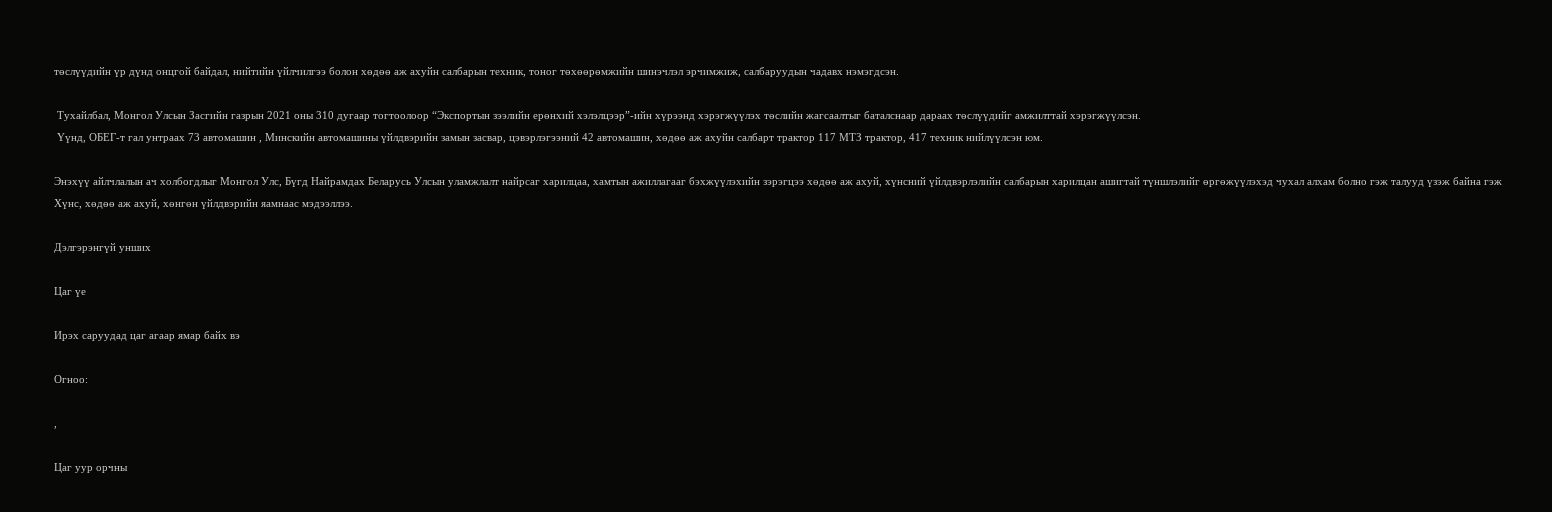төслүүдийн үр дүнд онцгой байдал, нийтийн үйлчилгээ болон хөдөө аж ахуйн салбарын техник, тоног төхөөрөмжийн шинэчлэл эрчимжиж, салбаруудын чадавх нэмэгдсэн.

 Тухайлбал, Монгол Улсын Засгийн газрын 2021 оны 310 дугаар тогтоолоор “Экспортын зээлийн ерөнхий хэлэлцээр”-ийн хүрээнд хэрэгжүүлэх төслийн жагсаалтыг баталснаар дараах төслүүдийг амжилттай хэрэгжүүлсэн.
 Үүнд, ОБЕГ-т гал унтраах 73 автомашин , Минскийн автомашины үйлдвэрийн замын засвар, цэвэрлэгээний 42 автомашин, хөдөө аж ахуйн салбарт трактор 117 МТЗ трактор, 417 техник нийлүүлсэн юм.

Энэхүү айлчлалын ач холбогдлыг Монгол Улс, Бүгд Найрамдах Беларусь Улсын уламжлалт найрсаг харилцаа, хамтын ажиллагааг бэхжүүлэхийн зэрэгцээ хөдөө аж ахуй, хүнсний үйлдвэрлэлийн салбарын харилцан ашигтай түншлэлийг өргөжүүлэхэд чухал алхам болно гэж талууд үзэж байна гэж Хүнс, хөдөө аж ахуй, хөнгөн үйлдвэрийн яамнаас мэдээллээ.

Дэлгэрэнгүй унших

Цаг үе

Ирэх саруудад цаг агаар ямар байх вэ

Огноо:

,

Цаг уур орчны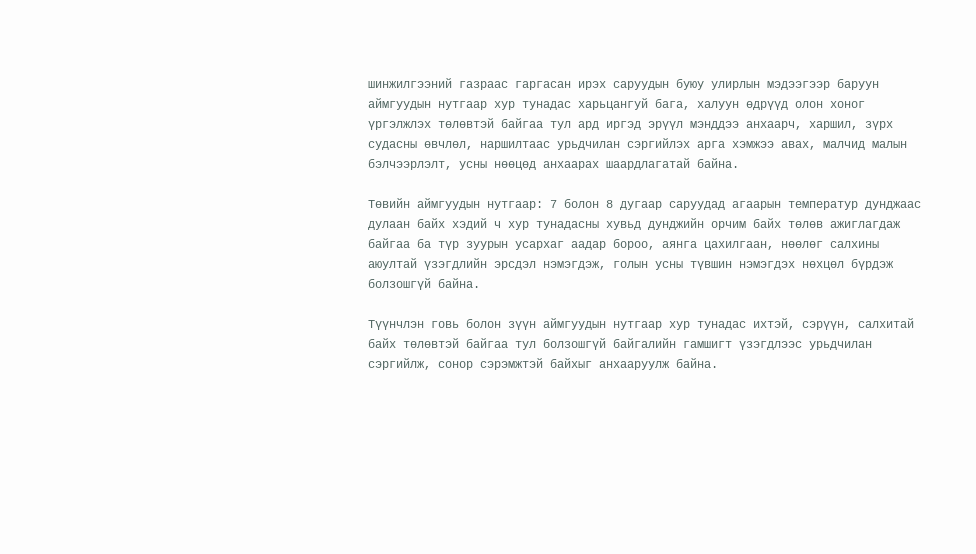шинжилгээний газраас гаргасан ирэх саруудын буюу улирлын мэдээгээр баруун аймгуудын нутгаар хур тунадас харьцангуй бага, халуун өдрүүд олон хоног үргэлжлэх төлөвтэй байгаа тул ард иргэд эрүүл мэнддээ анхаарч, харшил, зүрх судасны өвчлөл, наршилтаас урьдчилан сэргийлэх арга хэмжээ авах, малчид малын бэлчээрлэлт, усны нөөцөд анхаарах шаардлагатай байна.

Төвийн аймгуудын нутгаар: 7 болон 8 дугаар саруудад агаарын температур дунджаас дулаан байх хэдий ч хур тунадасны хувьд дунджийн орчим байх төлөв ажиглагдаж байгаа ба түр зуурын усархаг аадар бороо, аянга цахилгаан, нөөлөг салхины аюултай үзэгдлийн эрсдэл нэмэгдэж, голын усны түвшин нэмэгдэх нөхцөл бүрдэж болзошгүй байна.

Түүнчлэн говь болон зүүн аймгуудын нутгаар хур тунадас ихтэй, сэрүүн, салхитай байх төлөвтэй байгаа тул болзошгүй байгалийн гамшигт үзэгдлээс урьдчилан сэргийлж, сонор сэрэмжтэй байхыг анхааруулж байна.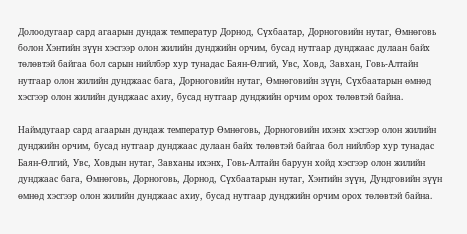Долоодугаар сард агаарын дундаж температур Дорнод, Сүхбаатар, Дорноговийн нутаг, Өмнөговь болон Хэнтийн зүүн хэсгээр олон жилийн дунджийн орчим, бусад нутгаар дунджаас дулаан байх төлөвтэй байгаа бол сарын нийлбэр хур тунадас Баян-Өлгий, Увс, Ховд, Завхан, Говь-Алтайн нутгаар олон жилийн дунджаас бага, Дорноговийн нутаг, Өмнөговийн зүүн, Сүхбаатарын өмнөд хэсгээр олон жилийн дунджаас ахиу, бусад нутгаар дунджийн орчим орох төлөвтэй байна.

Наймдугаар сард агаарын дундаж температур Өмнөговь, Дорноговийн ихэнх хэсгээр олон жилийн дунджийн орчим, бусад нутгаар дунджаас дулаан байх төлөвтэй байгаа бол нийлбэр хур тунадас Баян-Өлгий, Увс, Ховдын нутаг, Завханы ихэнх, Говь-Алтайн баруун хойд хэсгээр олон жилийн дунджаас бага, Өмнөговь, Дорноговь, Дорнод, Сүхбаатарын нутаг, Хэнтийн зүүн, Дундговийн зүүн өмнөд хэсгээр олон жилийн дунджаас ахиу, бусад нутгаар дунджийн орчим орох төлөвтэй байна.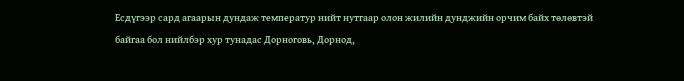Есдүгээр сард агаарын дундаж температур нийт нутгаар олон жилийн дунджийн орчим байх төлөвтэй байгаа бол нийлбэр хур тунадас Дорноговь, Дорнод,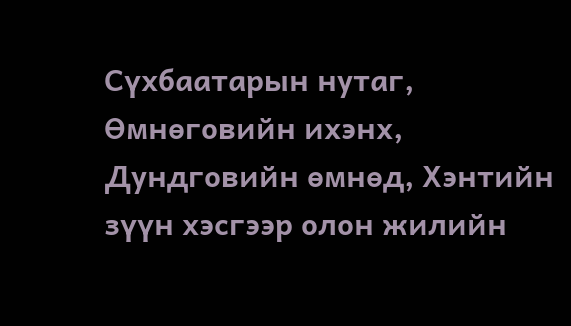Сүхбаатарын нутаг, Өмнөговийн ихэнх, Дундговийн өмнөд, Хэнтийн зүүн хэсгээр олон жилийн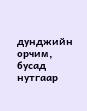дунджийн орчим, бусад нутгаар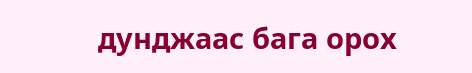дунджаас бага орох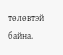төлөвтэй байна.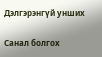Дэлгэрэнгүй унших

Санал болгох